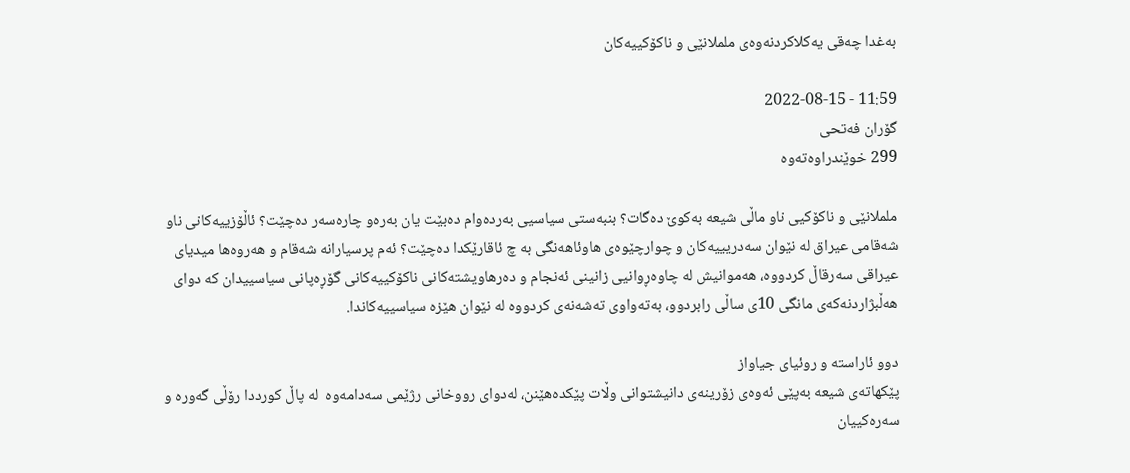بەغدا چەقی یەكلاكردنەوەی ململانێی و ناكۆكییەكان

11:59 - 2022-08-15
گۆران فەتحی
299 خوێندراوەتەوە

ململانێی و ناكۆكیی ناو ماڵی شیعە بەكوێ دەگات؟ بنبەستی سیاسیی بەردەوام دەبێت یان بەرەو چارەسەر دەچێت؟ ئاڵۆزییەكانی ناو شەقامی عیراق لە نێوان سەدریییەكان و چوارچێوەی هاوئاهەنگی بە چ ئاقارێكدا دەچێت؟ ئەم پرسیارانە شەقام و هەروەها میدیای عیراقی سەرقاڵ كردووە، هەموانیش لە چاوەڕوانیی زانینی ئەنجام و دەرهاویشتەكانی ناكۆكییەكانی گۆڕەپانی سیاسییدان كە دوای هەڵبژاردنەكەی مانگی 10ی ساڵی رابردوو، بەتەواوی تەشەنەی كردووە لە نێوان هێزە سیاسییەكاندا.

دوو ئاراستە و روئیای جیاواز
پێكهاتەی شیعە بەپێی ئەوەی زۆرینەی دانیشتوانی وڵات پێكدەهێنن، لەدوای رووخانی رژێمی سەدامەوە  لە پاڵ كورددا رۆڵی گەورە و سەرەكییان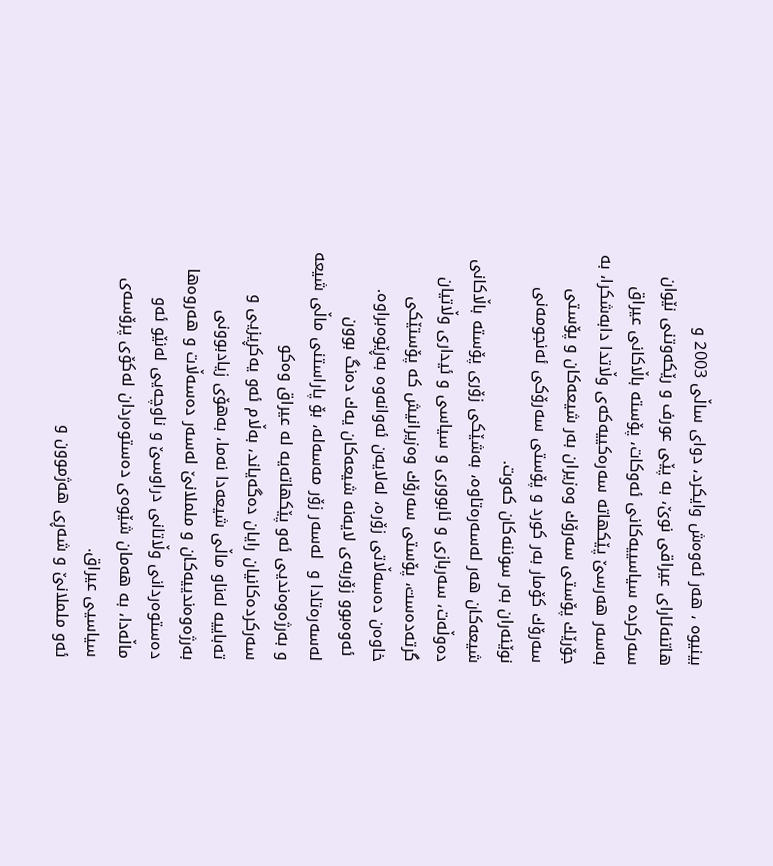بینیوە ، هەر ئەوەش وایكرد، دوای ساڵی 2003 و هاتنەئارای عیراقی نوێ، بە پێی عورف و رێكەوتنی نێوان سەركردە سیاسییەكانی ئەوكات، پۆستە باڵاكانی عیراق بەسەر هەرسێ پێكهاتە سەرەكییەكەی وڵاتدا دابەشكرا، بە جۆرێك پۆستی سەرۆك وەزیران بەر شیعەكان و پۆستی سەرۆك كۆمار بەر كورد و پۆستی سەرۆكی ئەنجومەنی نوێنەران بەر سوننەكان كەوت.
شیعەكان هەر لەسەرەتاوە، بەشێكی زۆری پۆستە باڵاكانی دەوڵەت، سەربازی و ئابووری و سیاسی و ئیداری وڵاتیان گرتەدەست، پۆستی سەرۆك وەزیرانیش كە پۆستێكی خاوەن دەسەڵاتی زۆرە، لەلایەن ئەوانەوە بەڕێوەبراوە.
 ئەوەبوو زۆربەی لایەنە شیعەكان یەك دەنگ بوون لەسەرەتادا و  لەسەر زۆر مەسەلە، بۆ پاراستنی ماڵی شیعە و بەرژەوەندیی ئەو پێكهاتەیە لە عیراق وەكو سەركردەكانیان رایان دەگەیاند، بەڵام ئەو یەكڕیزیی و تەباییە لەناو ماڵی شیعەدا نەما، بەهۆی زیادبوونی بەرژەوەندییەكان و ململانێ لەسەر دەسەڵات و هەروەها دەستوەردانی وڵاتانی دراوسێ و ناوچەیی لەنێو ئەو ماڵەدا، بە هەمان شێوەی دەستوەردان لەكۆی پرۆسەی سیاسیی عیراق.
ئەو ململانێ و شەڕی هەژموون و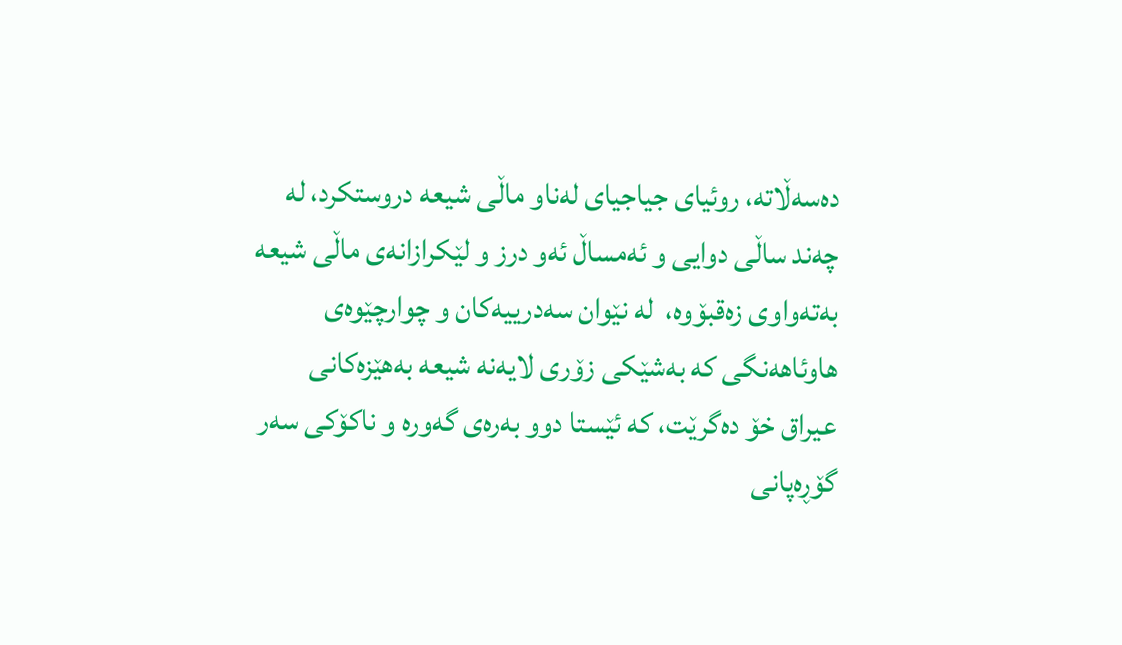دەسەڵاتە، روئیای جیاجیای لەناو ماڵی شیعە دروستكرد، لە چەند ساڵی دوایی و ئەمساڵ ئەو درز و لێكرازانەی ماڵی شیعە بەتەواوی زەقبۆوە،  لە نێوان سەدرییەكان و چوارچێوەی هاوئاهەنگی كە بەشێكی زۆری لایەنە شیعە بەهێزەكانی عیراق خۆ دەگرێت، كە ئێستا دوو بەرەی گەورە و ناكۆكی سەر گۆڕەپانی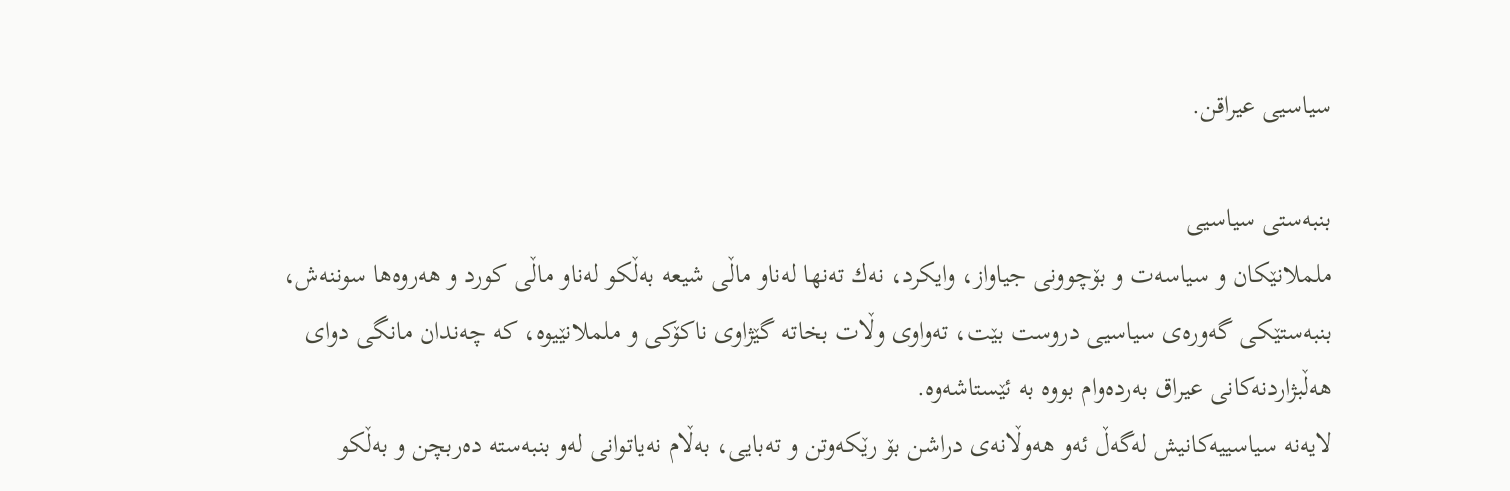سیاسیی عیراقن.

بنبەستی سیاسیی
ململانێكان و سیاسەت و بۆچوونی جیاواز، وایكرد، نەك تەنها لەناو ماڵی شیعە بەڵكو لەناو ماڵی كورد و هەروەها سوننەش، بنبەستێكی گەورەی سیاسیی دروست بێت، تەواوی وڵات بخاتە گێژاوی ناكۆكی و ململانێیوە، كە چەندان مانگی دوای هەڵبژاردنەكانی عیراق بەردەوام بووە بە ئێستاشەوە.
لایەنە سیاسییەكانیش لەگەڵ ئەو هەوڵانەی دراشن بۆ رێكەوتن و تەبایی، بەڵام نەیاتوانی لەو بنبەستە دەربچن و بەڵكو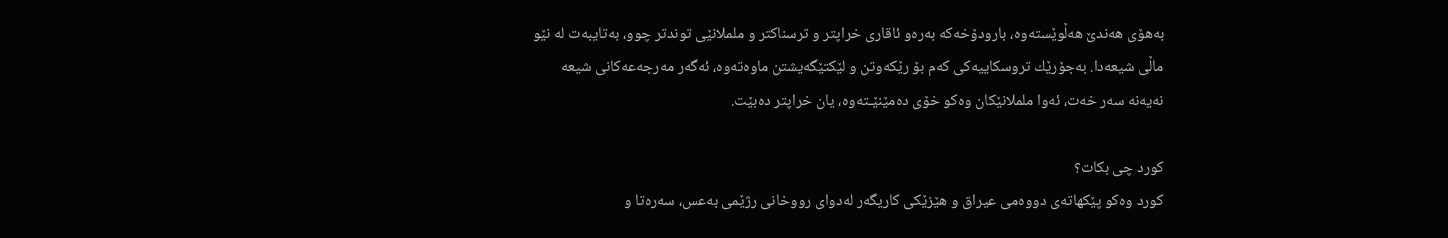بەهۆی هەندێ هەڵوێستەوە، بارودۆخەكە بەرەو ئاقاری خراپتر و ترسناكتر و ململانێی توندتر چوو، بەتایبەت لە نێو ماڵی شیعەدا. بەجۆرێك تروسكاییەكی كەم بۆ رێكەوتن و لێكتێگەیشتن ماوەتەوە، ئەگەر مەرجەعەكانی شیعە نەیەنە سەر خەت، ئەوا ململانێكان وەكو خۆی دەمێنێـتەوە، یان خراپتر دەبێت.

كورد چی بكات؟
كورد وەكو پێكهاتەی دووەمی عیراق و هێزێكی كاریگەر لەدوای رووخانی رژێمی بەعس، سەرەتا و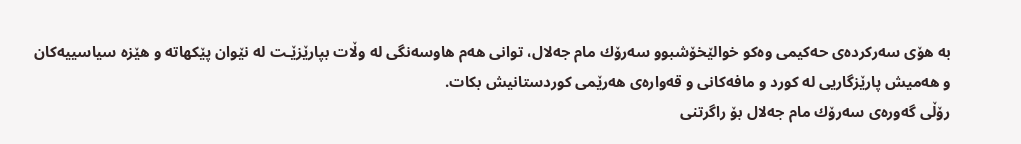بە هۆی سەركردەی حەكیمی وەكو خوالێخۆشبوو سەرۆك مام جەلال، توانی هەم هاوسەنگی لە وڵات بپارێزێـت لە نێوان پێكهاتە و هێزە سیاسییەكان و هەمیش پارێزگاریی لە كورد و مافەكانی و قەوارەی هەرێمی كوردستانیش بكات.
رۆڵی گەورەی سەرۆك مام جەلال بۆ راگرتنی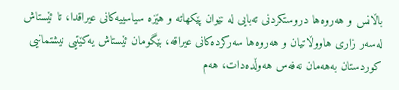باڵانس و هەروەها دروستكردنی تەبایی لە نێوان پێكهاتە و هێزە سیاسییەكانی عیراقدا، تا ئێستاش لەسەر زاری هاووڵاتیان و هەروەها سەركردەكانی عیراقە، بێگومان ئێستاش یەكێتیی نیشتمانیی كوردستان بەهەمان نەفەس هەوڵدەدات، هەم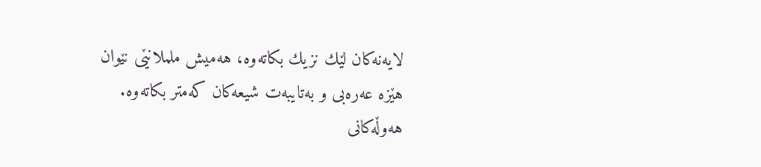لایەنەكان لێك نزیك بكاتەوە، هەمیش ململانێی نێوان هێزە عەرەبی و بەتایبەت شیعەكان كەمتر بكاتەوە.
هەوڵەكانی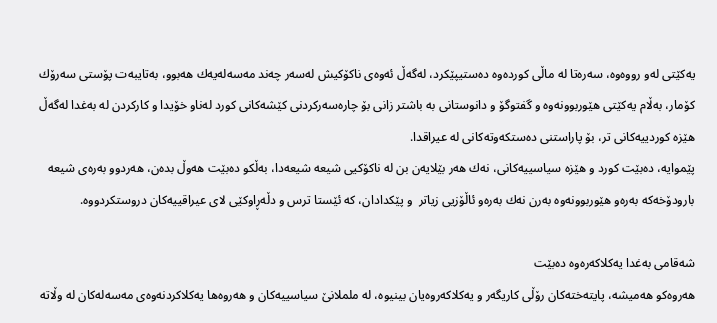یەكێتی لەو رووەوە، سەرەتا لە ماڵی كوردەوە دەستیپێكرد، لەگەڵ ئەوەی ناكۆكیش لەسەر چەند مەسەلەیەك هەبوو، بەتایبەت پۆستی سەرۆك كۆمار، بەڵام یەكێتی هێوربوونەوە و گفتوگۆ و دانوستانی بە باشتر زانی بۆ چارەسەركردنی كێشەكانی كورد لەناو خۆیدا و كاركردن لە بەغدا لەگەڵ هێزە كوردییەكانی تر، بۆ پاراستنی دەستكەوتەكانی لە عیراقدا.
پێموایە، دەبێت كورد و هێزە سیاسییەكانی، نەك هەر بێلایەن بن لە ناكۆكیی شیعە شیعەدا، بەڵكو دەبێت هەوڵ بدەن، هەردوو بەرەی شیعە بارودۆخەكە بەرەو هێوربوونەوە بەرن نەك بەرەو ئاڵۆزیی زیاتر  و پێكدادان، كە ئێستا ترس و دڵەڕاوكێی لای عیراقییەكان دروستكردووە.

شەقامی بەغدا یەكلاكەرەوە دەبێت
هەروەكو هەمیشە، پایتەختەكان رۆڵی كاریگەر و یەكلاكەروەیان بینیوە، لە ململانێ سیاسییەكان و هەروەها یەكلاكردنەوەی مەسەلەكان لە وڵاتە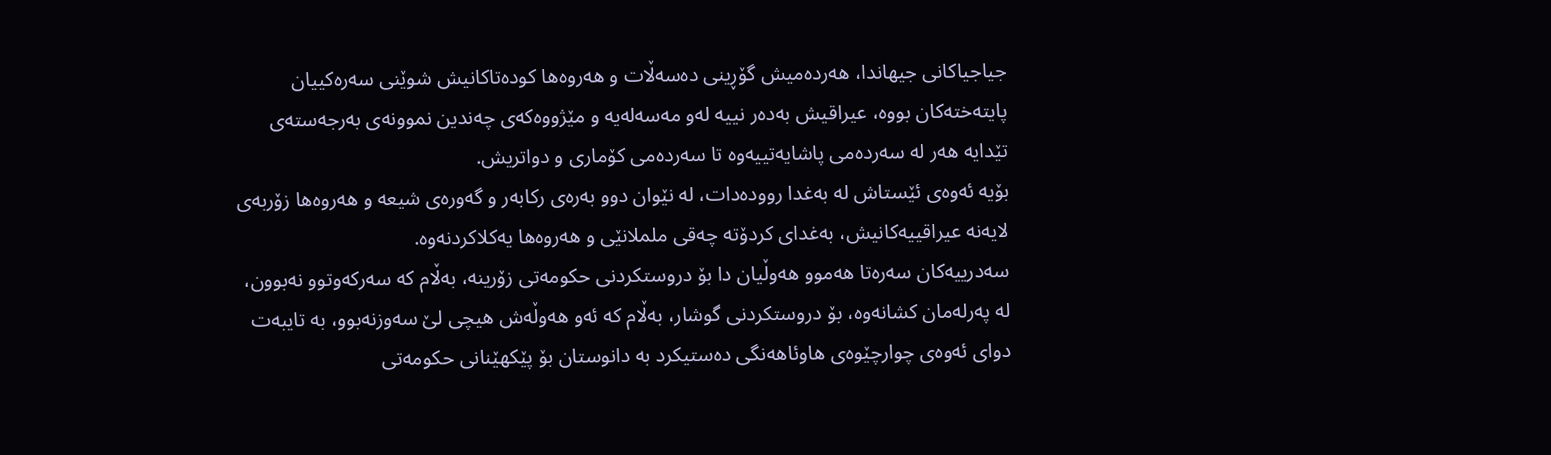جیاجیاكانی جیهاندا، هەردەمیش گۆڕینی دەسەڵات و هەروەها كودەتاكانیش شوێنی سەرەكییان پایتەختەكان بووە، عیراقیش بەدەر نییە لەو مەسەلەیە و مێژووەكەی چەندین نموونەی بەرجەستەی تێدایە هەر لە سەردەمی پاشایەتییەوە تا سەردەمی كۆماری و دواتریش.
بۆیە ئەوەی ئێستاش لە بەغدا روودەدات، لە نێوان دوو بەرەی ركابەر و گەورەی شیعە و هەروەها زۆربەی لایەنە عیراقییەكانیش، بەغدای كردۆتە چەقی ململانێی و هەروەها یەكلاكردنەوە.
سەدرییەكان سەرەتا هەموو هەوڵیان دا بۆ دروستكردنی حكومەتی زۆرینە، بەڵام كە سەركەوتوو نەبوون، لە پەرلەمان كشانەوە، بۆ دروستكردنی گوشار، بەڵام كە ئەو هەوڵەش هیچی لێ سەوزنەبوو، بە تایبەت دوای ئەوەی چوارچێوەی هاوئاهەنگی دەستیكرد بە دانوستان بۆ پێكهێنانی حكومەتی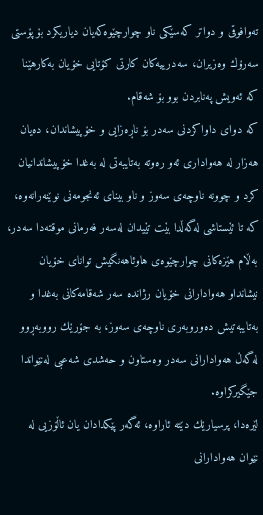تەوافوقی و دواتر كەسێكی ناو چوارچێوەكەیان دیاریكرد بۆ پۆستی سەرۆك وەزیران، سەدرییەكان كارتی كۆتایی خۆیان بەكارهێنا كە ئەویش پەنابردن بوو بۆ شەقام.
كە دوای داواكردنی سەدر بۆ ناڕەزایی و خۆپیشاندان، دەیان هەزار لە هەواداری ئەو رەوتە بەتایبەتی لە بەغدا خۆپیشاندانیان كرد و چوونە ناوچەی سەوز و ناو بینای ئەنجومەنی نوێنەرانەوە، كە تا ئێستاشی لەگەڵدا بێت تێیدان لەسەر فەرمانی موقتەدا سەدر، بەڵام هێزەكانی چوارچێوەی هاوئاهەنگیش توانای خۆیان نیشانداو هەوادارانی خۆیان رژاندە سەر شەقامەكانی بەغدا و بەتایبەتیش دەوروبەری ناوچەی سەوز، بە جۆرێك رووبەڕوو لەگەڵ هەوادارانی سەدر وەستاون و حەشدی شەعبی لەنێواندا جێگیركراوە.
لێرەدا، پرسیارێك دێتە ئاراوە، ئەگەر پێكدادان یان ئاڵۆزیی لە نێوان هەوادارانی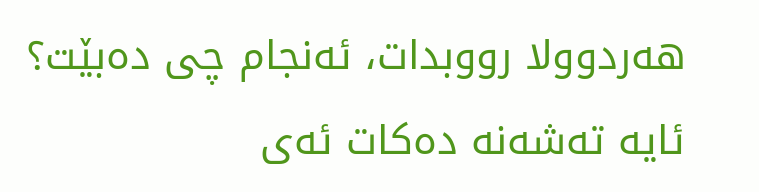هەردوولا رووبدات، ئەنجام چی دەبێت؟ ئایە تەشەنە دەكات ئەی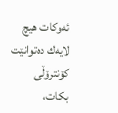ئەوكات هیچ لایەك دەتوانێت كۆنترۆڵی بكات،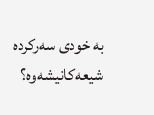بە خودی سەركردە شیعەكانیشەوە؟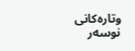وتارەکانی نوسەر